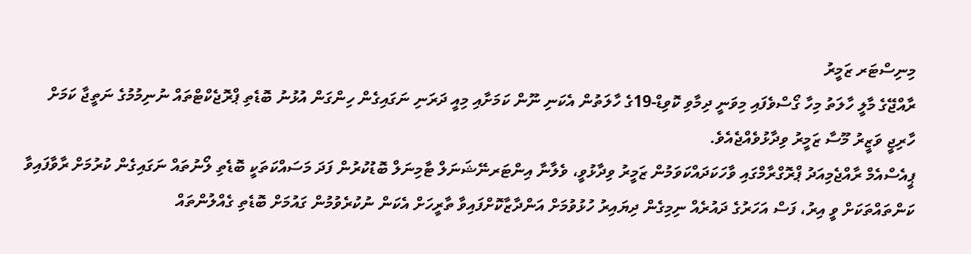މިނިސްޓަރ ޒަމީރު
ރާއްޖޭގެ މާލީ ހާލަތު މިހާ ގޯސްވެފައި މިވަނީ ދިމާވި ކޮވިޑް-19ގެ ހާލަތުން އެކަނި ނޫން ކަމަށާއި މިއީ ދަރަނި ނަގައިގެން ހިންގަން އުޅުނު ބޮޑެތި ޕްރޮޖެކްޓްތައް ނުނިމުމުގެ ނަތީޖާ ކަމަށް ހާރިޖީ ވަޒީރު މޫސާ ޒަމީރު ވިދާޅުވެއްޖެއެވެ.
ޕީއެސްއެމް ރާއްޖެމިއަދު ޕްރޮގްރާމްގައި ވާހަކަދައްކަވަމުން ޒަމީރު ވިދާޅުވީ، ވެލާނާ އިންޓަރނޭޝަނަލް ޓާމިނަލް ބޮޑުކުރުން ފަދަ މަސައްކަތަކީ ބޮޑެތި ލޯނުތައް ނަގައިގެން ކުރުމަށް ރާވާފައިވާ ކަންތައްތަކަށް ވީ އިރު، ފަސް އަހަރުގެ ދައުރެއް ނިމިގެން ދިޔައިރު ހުޅުވުމަށް އަންދާޒާކޮށްފައިވާ ތާރީހަށް އެކަން ނުކުރެވުމުން ގައުމަށް ބޮޑެތި ގެއްލުންތައް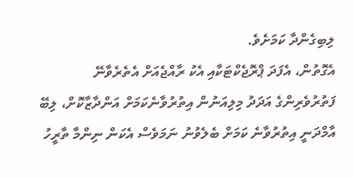ލިބިގެންދާ ކަމަށެވެ.
އެގޮތުން، އެފަދަ ޕްރޮޖެކްޓަކާއި އެކު ރާއްޖެއަށް އެތެރެވާނޭ ފަތުރުވެރިންގެ އަދަދު މިލިއަނުން އިތުރުވާނެކަމަށް އަންދާޒާކޮށް، ލިބޭ އާމްދަނީ އިތުރުވާނެ ކަމަށް ބެލެވުނު ނަމަވެސް އެކަން ނިންމާ ތާރީހު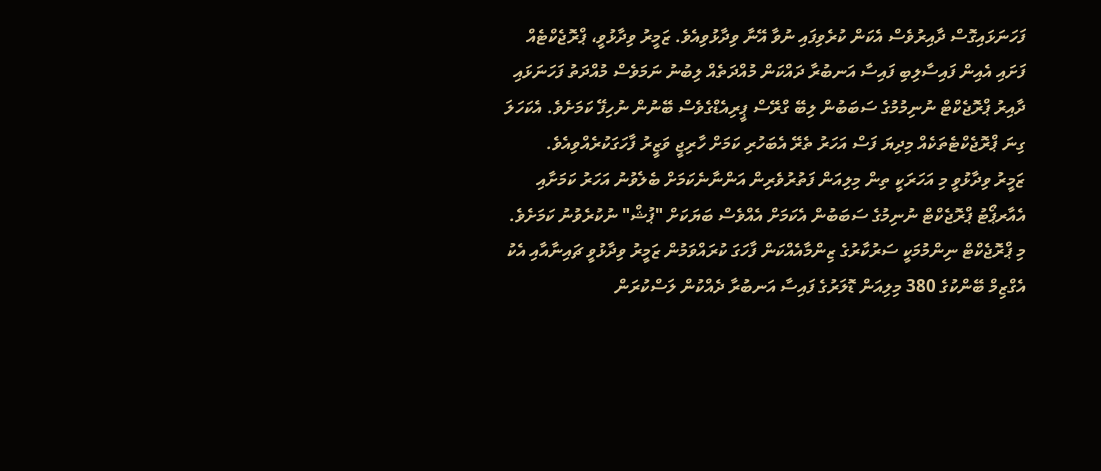ފަހަނަޅައިގޮސް ދާއިރުވެސް އެކަން ކުރެވިފައި ނުވާ އޭނާ ވިދާޅުވިއެވެ. ޒަމީރު ވިދާޅުވީ، ޕްރޮޖެކްޓެއް ފަށައި އެއިން ފައިސާލިބި ފައިސާ އަނބުރާ ދައްކަން މުއްދަތެއް ލިބުނު ނަމަވެސް މުއްދަތު ފަހަނަޅައި ދާއިރު ޕްރޮޖެކްޓް ނުނިމުމުގެ ސަބަބުން ލިބޭ ގްރޭސް ޕީރިއެޑްގެވެސް ބޭނުން ނުހިފޭ ކަމަށެވެ. އެކަހަލަ ގިނަ ޕްރޮޖެކްޓެތަކެއް މިދިޔަ ފަސް އަހަރު ތެރޭ އެބަހުރި ކަމަށް ހާރިޖީ ވަޒީރު ފާހަގަކުރެއްވިއެވެ.
ޒަމީރު ވިދާޅުވީ މި އަހަރަކީ ތިން މިލިއަން ފަތުރުވެރިން އަންނާނެކަމަށް ބެލެވުނު އަހަރު ކަމަށާއި އެއާރޕޯޓު ޕްރޮޖެކްޓް ނުނިމުގެ ސަބަބުން އެކަމަށް އެއްވެސް ބަޔަކަށް "ޕުޝް" ނުކުރެވުނު ކަމަށެވެ.
މި ޕްރޮޖެކްޓް ނިންމުމަކީ ސަރުކާރުގެ ޒިންމާއެއްކަން ފާހަގަ ކުރައްވަމުން ޒަމީރު ވިދާޅުވީ ޗައިނާއާއި އެކު އެގްޒިމް ބޭންކުގެ 380 މިލިއަން ޑޮލަރުގެ ފައިސާ އަނބުރާ ދެއްކުން ލަސްކުރަން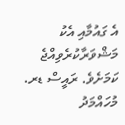އެ ގައުމާއި އެކު މަޝްވަރާކުރެވިއްޖެ ކަމަށެވެ. ރައީސް ޑރ. މުހައްމަދު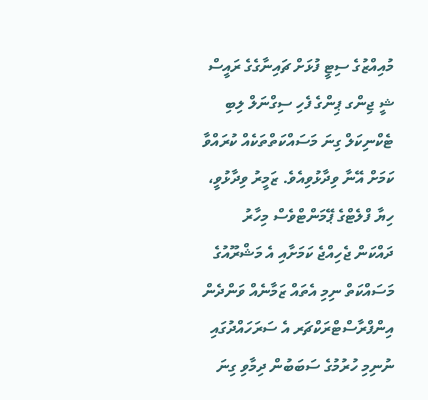މުއިއްޒުގެ ސިޓީ ފުޅަށް ޗައިނާގެގެ ރައީސް ޝީ ޖިންގ ޕިންގެ ފެހި ސިގްނަލް ލިބި ޓެކްނިކަލް ގިނަ މަސައްކަތްތަކެއް ކުރައްވާ ކަމަށް އޭނާ ވިދާޅުވިއެވެ. ޒަމީރު ވިދާޅުވީ، ހިޔާ ފްލެޓްގެ ޕޭމަންޓްވެސް މިހާރު ދައްކަން ޖެހިއްޖެ ކަމަށާއި އެ މަޝްރޫއުގެ މަސައްކަތް ނިމި އެތައް ޒަމާނެއް ވަންދެން އިންފްރާސްޓްރަކްޗަރ އެ ސަރަހައްދުގައި ނުނިމި ހުރުމުގެ ސަބަބުން ދިމާވި ގިނަ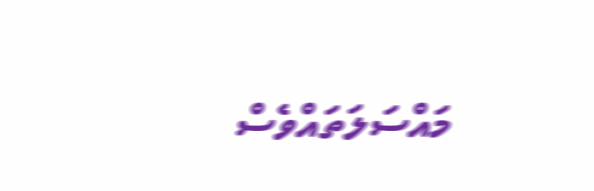މައްސަލަތައްވެސް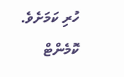ހުރި ކަމަށެވެ.
ކޮމެންޓް